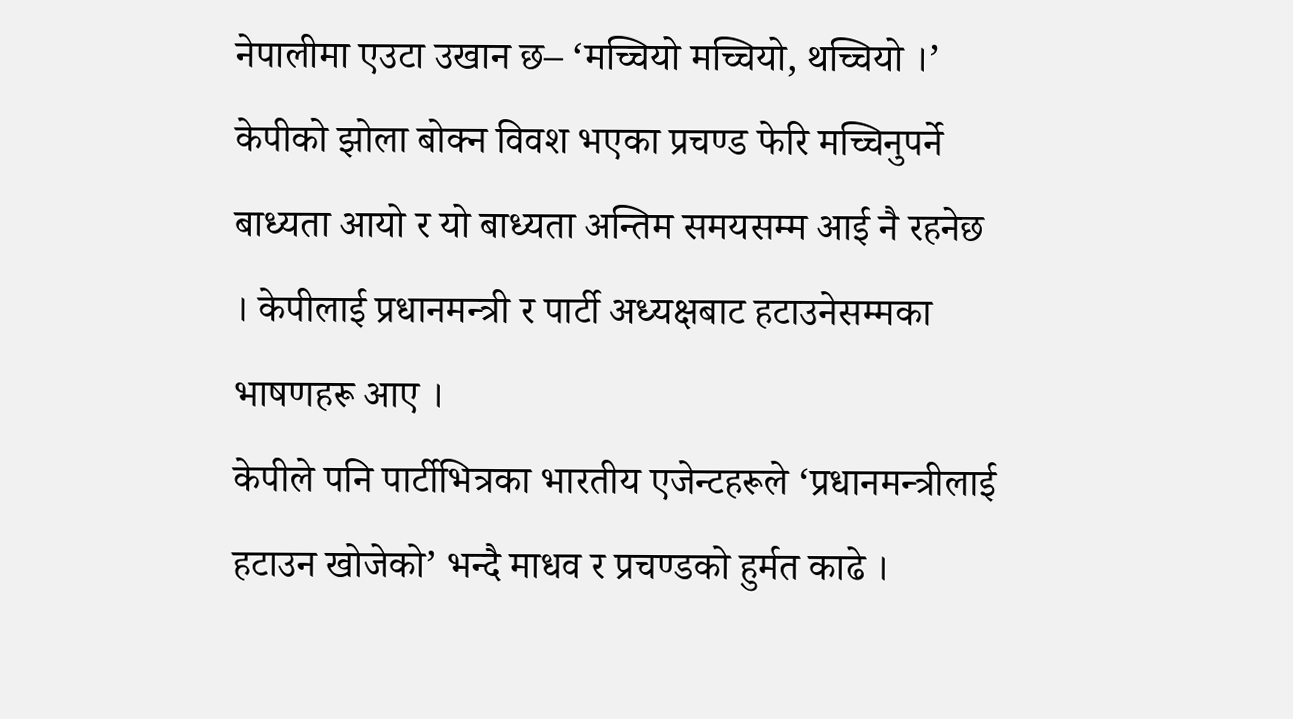नेपालीमा एउटा उखान छ– ‘मच्चियो मच्चियो, थच्चियो ।’ केपीको झोला बोक्न विवश भएका प्रचण्ड फेरि मच्चिनुपर्ने बाध्यता आयो र यो बाध्यता अन्तिम समयसम्म आई नै रहनेछ । केपीलाई प्रधानमन्त्री र पार्टी अध्यक्षबाट हटाउनेसम्मका भाषणहरू आए ।
केपीले पनि पार्टीभित्रका भारतीय एजेन्टहरूले ‘प्रधानमन्त्रीलाई हटाउन खोजेको’ भन्दै माधव र प्रचण्डको हुर्मत काढे ।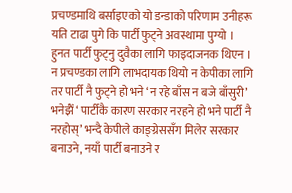प्रचण्डमाथि बर्साइएको यो डन्डाको परिणाम उनीहरू यति टाढा पुगे कि पार्टी फुट्ने अवस्थामा पुग्यो । हुनत पार्टी फुट्नु दुवैका लागि फाइदाजनक थिएन । न प्रचण्डका लागि लाभदायक थियो न केपीका लागि तर पार्टी नै फुट्ने हो भने ‘न रहे बाँस न बजे बाँसुरी’ भनेझैँ ‘ पार्टीकै कारण सरकार नरहने हो भने पार्टी नै नरहोस्’ भन्दै केपीले काङ्ग्रेससँग मिलेर सरकार बनाउने, नयाँ पार्टी बनाउने र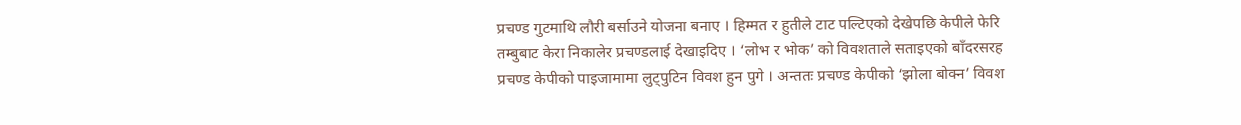प्रचण्ड गुटमाथि लौरी बर्साउने योजना बनाए । हिम्मत र हुतीले टाट पल्टिएको देखेपछि केपीले फेरि तम्बुबाट केरा निकालेर प्रचण्डलाई देखाइदिए । ‘लोभ र भोक’ को विवशताले सताइएको बाँदरसरह प्रचण्ड केपीको पाइजामामा लुट्पुटिन विवश हुन पुगे । अन्ततः प्रचण्ड केपीको ‘झोला बोक्न’ विवश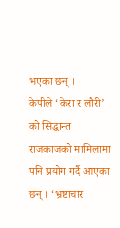भएका छन् ।
केपीले ‘केरा र लौरी’ को सिद्धान्त राजकाजको मामिलामा पनि प्रयोग गर्दै आएका छन् । ‘भ्रष्टाचार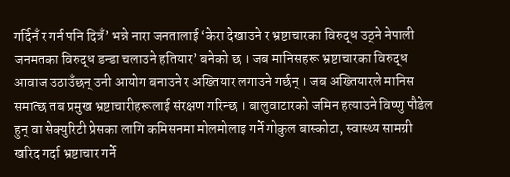गर्दिनँ र गर्न पनि दित्रँ’ भन्ने नारा जनतालाई ‘केरा देखाउने र भ्रष्टाचारका विरुद्ध उठ्ने नेपाली जनमतका विरुद्ध डन्डा चलाउने हतियार’ बनेको छ । जब मानिसहरू भ्रष्टाचारका विरुद्ध आवाज उठाउँछन् उनी आयोग बनाउने र अख्तियार लगाउने गर्छन् । जब अख्तियारले मानिस समात्छ तब प्रमुख भ्रष्टाचारीहरूलाई संरक्षण गरिन्छ । बालुवाटारको जमिन हत्याउने विष्णु पौडेल हुन् वा सेक्युरिटी प्रेसका लागि कमिसनमा मोलमोलाइ गर्ने गोकुल बास्कोटा, स्वास्थ्य सामग्री खरिद गर्दा भ्रष्टाचार गर्ने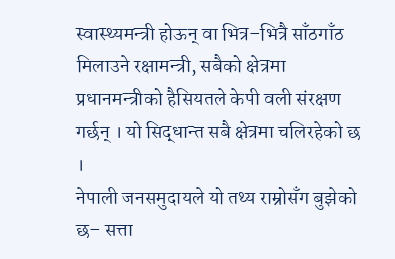स्वास्थ्यमन्त्री होऊन् वा भित्र–भित्रै साँठगाँठ मिलाउने रक्षामन्त्री, सबैको क्षेत्रमा प्रधानमन्त्रीको हैसियतले केपी वली संरक्षण गर्छन् । यो सिद्धान्त सबै क्षेत्रमा चलिरहेको छ ।
नेपाली जनसमुदायले यो तथ्य राम्रोसँग बुझेको छ– सत्ता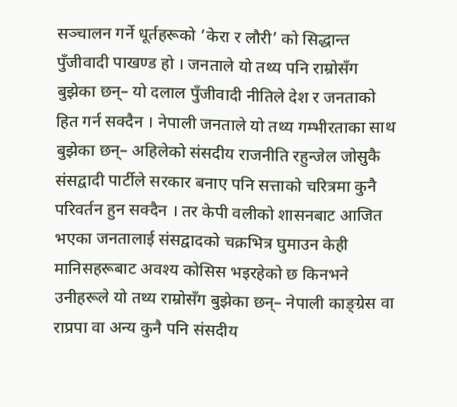सञ्चालन गर्ने धूर्तहरूको ‘केरा र लौरी’ को सिद्धान्त पुँजीवादी पाखण्ड हो । जनताले यो तथ्य पनि राम्रोसँग बुझेका छन्– यो दलाल पुँजीवादी नीतिले देश र जनताको हित गर्न सक्दैन । नेपाली जनताले यो तथ्य गम्भीरताका साथ बुझेका छन्– अहिलेको संसदीय राजनीति रहुन्जेल जोसुकै संसद्वादी पार्टीले सरकार बनाए पनि सत्ताको चरित्रमा कुनै परिवर्तन हुन सक्दैन । तर केपी वलीको शासनबाट आजित भएका जनतालाई संसद्वादको चक्रभित्र घुमाउन केही मानिसहरूबाट अवश्य कोसिस भइरहेको छ किनभने उनीहरूले यो तथ्य राम्रोसँग बुझेका छन्– नेपाली काङ्ग्रेस वा राप्रपा वा अन्य कुनै पनि संसदीय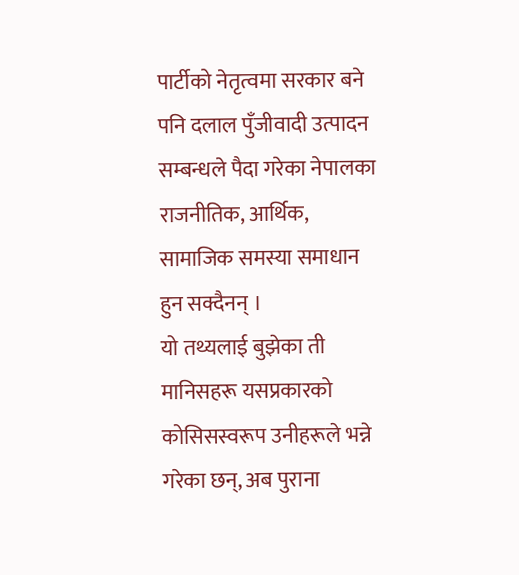पार्टीको नेतृत्वमा सरकार बने पनि दलाल पुँजीवादी उत्पादन सम्बन्धले पैदा गरेका नेपालका राजनीतिक, आर्थिक, सामाजिक समस्या समाधान हुन सक्दैनन् ।
यो तथ्यलाई बुझेका ती मानिसहरू यसप्रकारको कोसिसस्वरूप उनीहरूले भन्ने गरेका छन्, अब पुराना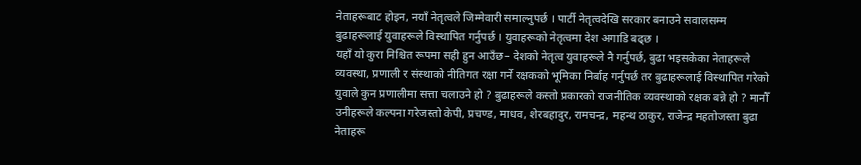नेताहरूबाट होइन, नयाँ नेतृत्वले जिम्मेवारी समाल्नुपर्छ । पार्टी नेतृत्वदेखि सरकार बनाउने सवालसम्म बुढाहरूलाई युवाहरूले विस्थापित गर्नुपर्छ । युवाहरूको नेतृत्वमा देश अगाडि बढ्छ ।
यहाँ यो कुरा निश्चित रूपमा सही हुन आउँछ– देशको नेतृत्व युवाहरूले नै गर्नुपर्छ, बुढा भइसकेका नेताहरूले व्यवस्था, प्रणाली र संस्थाको नीतिगत रक्षा गर्ने रक्षकको भूमिका निर्बाह गर्नुपर्छ तर बुढाहरूलाई विस्थापित गरेको युवाले कुन प्रणालीमा सत्ता चलाउने हो ? बुढाहरूले कस्तो प्रकारको राजनीतिक व्यवस्थाको रक्षक बन्ने हो ? मानौँ उनीहरूले कल्पना गरेजस्तो केपी, प्रचण्ड, माधव, शेरबहादुर, रामचन्द्र, महन्थ ठाकुर, राजेन्द्र महतोजस्ता बुढा नेताहरू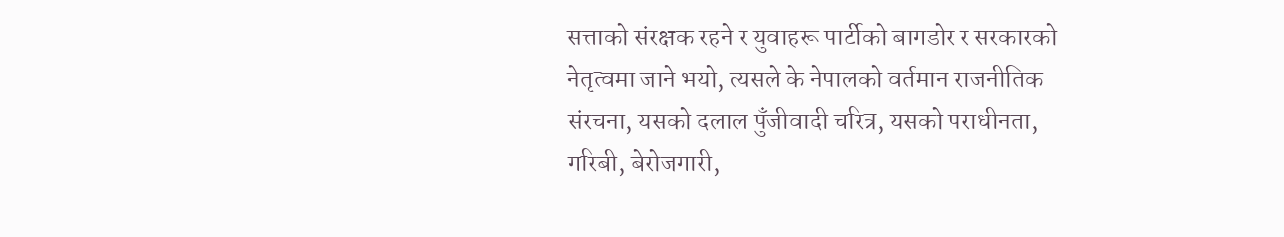सत्ताको संरक्षक रहने र युवाहरू पार्टीको बागडोर र सरकारको नेतृत्वमा जाने भयो, त्यसले के नेपालको वर्तमान राजनीतिक संरचना, यसको दलाल पुँजीवादी चरित्र, यसको पराधीनता, गरिबी, बेरोजगारी,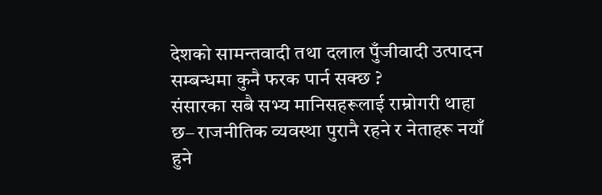देशको सामन्तवादी तथा दलाल पुँजीवादी उत्पादन सम्बन्धमा कुनै फरक पार्न सक्छ ?
संसारका सबै सभ्य मानिसहरूलाई राम्रोगरी थाहा छ– राजनीतिक व्यवस्था पुरानै रहने र नेताहरू नयाँ हुने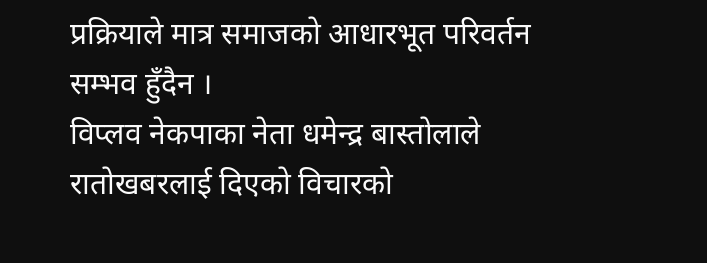प्रक्रियाले मात्र समाजको आधारभूत परिवर्तन सम्भव हुँदैन ।
विप्लव नेकपाका नेता धमेन्द्र बास्तोलाले रातोखबरलाई दिएको विचारको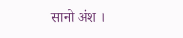सानो अंश ।